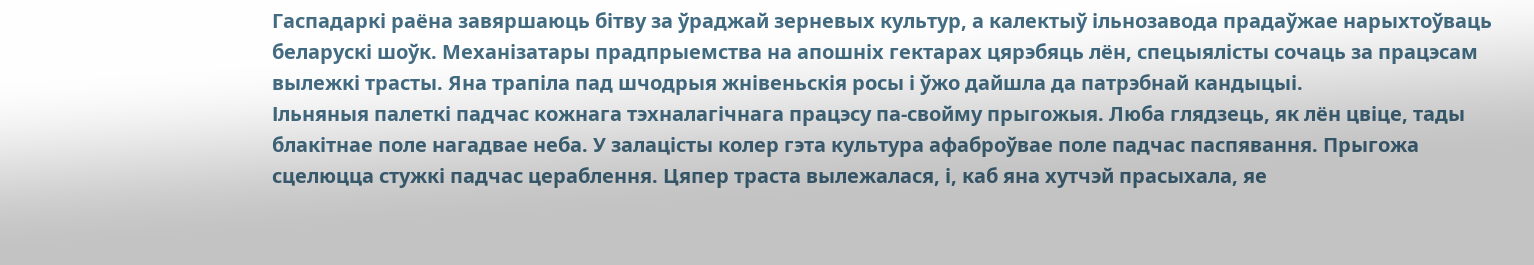Гаспадаркі раёна завяршаюць бітву за ўраджай зерневых культур, а калектыў ільнозавода прадаўжае нарыхтоўваць беларускі шоўк. Механізатары прадпрыемства на апошніх гектарах цярэбяць лён, спецыялісты сочаць за працэсам вылежкі трасты. Яна трапіла пад шчодрыя жнівеньскія росы і ўжо дайшла да патрэбнай кандыцыі.
Ільняныя палеткі падчас кожнага тэхналагічнага працэсу па-свойму прыгожыя. Люба глядзець, як лён цвіце, тады блакітнае поле нагадвае неба. У залацісты колер гэта культура афаброўвае поле падчас паспявання. Прыгожа сцелюцца стужкі падчас цераблення. Цяпер траста вылежалася, і, каб яна хутчэй прасыхала, яе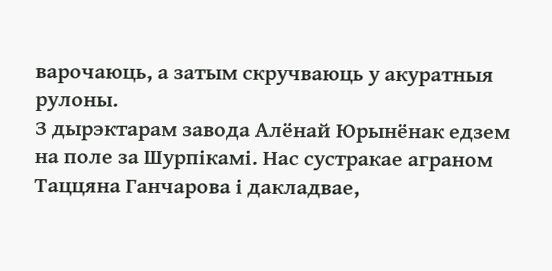варочаюць, а затым скручваюць у акуратныя рулоны.
З дырэктарам завода Алёнай Юрынёнак едзем на поле за Шурпікамі. Нас сустракае аграном Таццяна Ганчарова і дакладвае,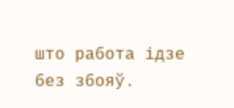што работа ідзе без збояў.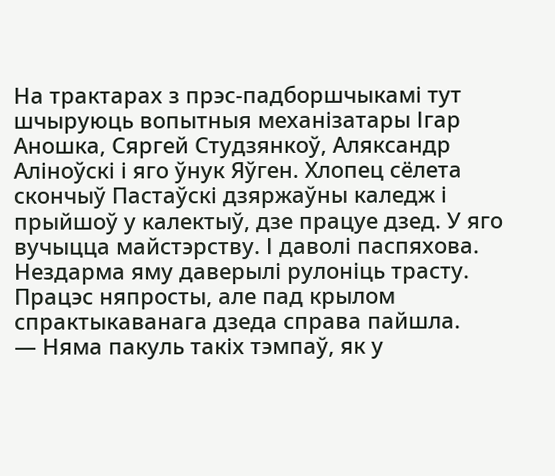На трактарах з прэс-падборшчыкамі тут шчыруюць вопытныя механізатары Ігар Аношка, Сяргей Студзянкоў, Аляксандр Аліноўскі і яго ўнук Яўген. Хлопец сёлета скончыў Пастаўскі дзяржаўны каледж і прыйшоў у калектыў, дзе працуе дзед. У яго вучыцца майстэрству. І даволі паспяхова. Нездарма яму даверылі рулоніць трасту. Працэс няпросты, але пад крылом спрактыкаванага дзеда справа пайшла.
— Няма пакуль такіх тэмпаў, як у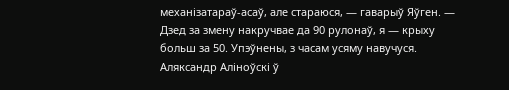механізатараў-асаў, але стараюся, — гаварыў Яўген. — Дзед за змену накручвае да 90 рулонаў, я — крыху больш за 50. Упэўнены, з часам усяму навучуся.
Аляксандр Аліноўскі ў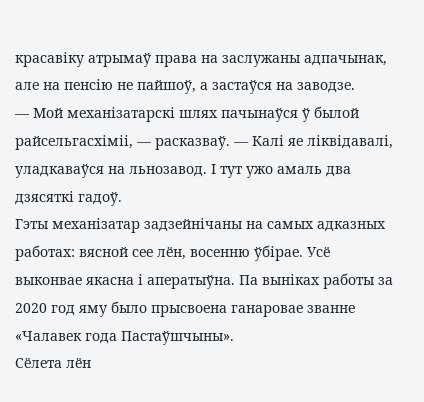красавіку атрымаў права на заслужаны адпачынак, але на пенсію не пайшоў, а застаўся на заводзе.
— Мой механізатарскі шлях пачынаўся ў былой райсельгасхіміі, — расказваў. — Калі яе ліквідавалі, уладкаваўся на льнозавод. І тут ужо амаль два дзясяткі гадоў.
Гэты механізатар задзейнічаны на самых адказных работах: вясной сее лён, восенню ўбірае. Усё выконвае якасна і аператыўна. Па выніках работы за 2020 год яму было прысвоена ганаровае званне «Чалавек года Пастаўшчыны».
Сёлета лён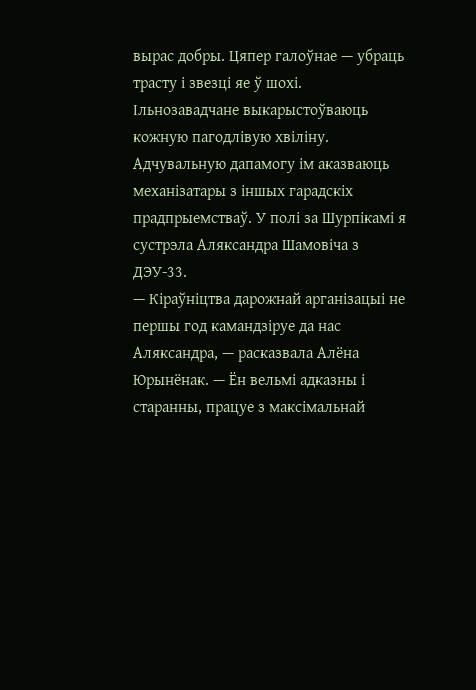вырас добры. Цяпер галоўнае — убраць трасту і звезці яе ў шохі. Ільнозавадчане выкарыстоўваюць кожную пагодлівую хвіліну. Адчувальную дапамогу ім аказваюць механізатары з іншых гарадскіх прадпрыемстваў. У полі за Шурпікамі я сустрэла Аляксандра Шамовіча з ДЭУ-33.
— Кіраўніцтва дарожнай арганізацыі не першы год камандзіруе да нас Аляксандра, — расказвала Алёна Юрынёнак. — Ён вельмі адказны і старанны, працуе з максімальнай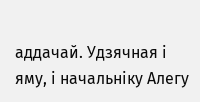аддачай. Удзячная і яму, і начальніку Алегу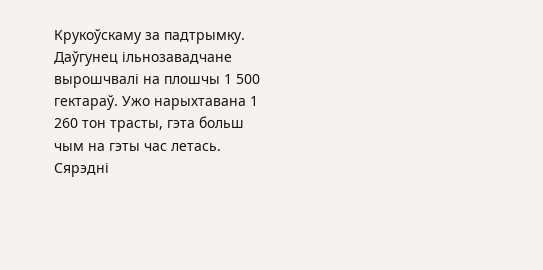Крукоўскаму за падтрымку.
Даўгунец ільнозавадчане вырошчвалі на плошчы 1 500 гектараў. Ужо нарыхтавана 1 260 тон трасты, гэта больш чым на гэты час летась. Сярэдні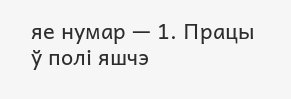яе нумар — 1. Працы ў полі яшчэ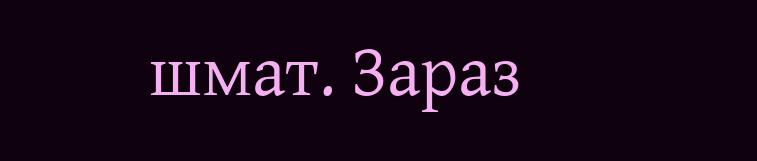шмат. Зараз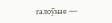галоўнае —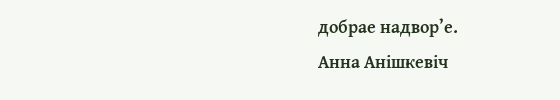добрае надвор’е.
Анна Анішкевіч